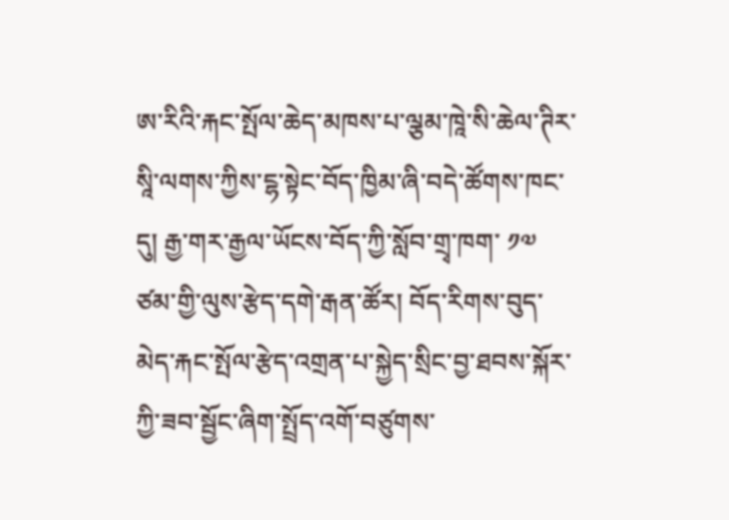ཨ་རིའི་རྐང་སྤོལ་ཆེད་མཁས་པ་ལྕམ་ཁཱེ་སི་ཆེལ་ཊིར་སཱི་ལགས་ཀྱིས་ངྷ་སྟེང་བོད་ཁྱིམ་ཞི་བདེ་ཚོགས་ཁང་དུ། རྒྱ་གར་རྒྱལ་ཡོངས་བོད་ཀྱི་སློབ་གྲྭ་ཁག་ ༡༧ ཙམ་གྱི་ལུས་རྩེད་དགེ་རྒན་ཚོར། བོད་རིགས་བུད་མེད་རྐང་སྤོལ་རྩེད་འགྲན་པ་སྐྱེད་སྲིང་བྱ་ཐབས་སྐོར་ཀྱི་ཟབ་སྦྱོང་ཞིག་སྤྲོད་འགོ་བཙུགས་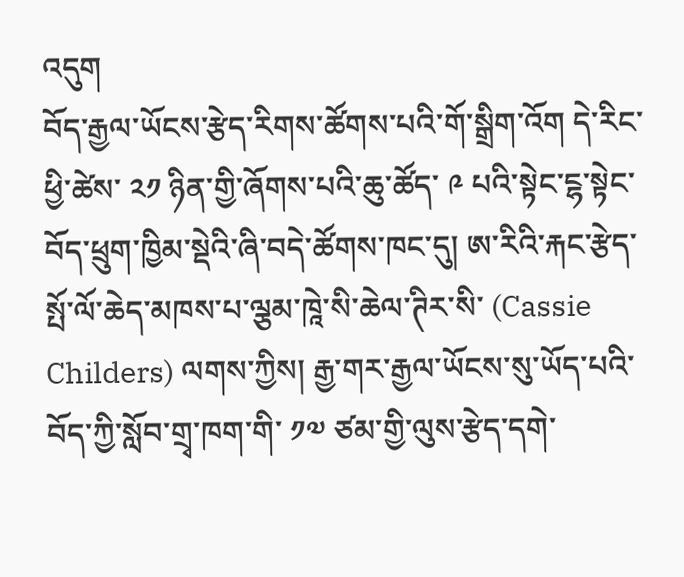འདུག
བོད་རྒྱལ་ཡོངས་རྩེད་རིགས་ཚོགས་པའི་གོ་སྒྲིག་འོག དེ་རིང་ཕྱི་ཚེས་ ༢༡ ཉིན་གྱི་ཞོགས་པའི་ཆུ་ཚོད་ ༩ པའི་སྟེང་ངྷ་སྟེང་བོད་ཕྲུག་ཁྱིམ་སྡེའི་ཞི་བདེ་ཚོགས་ཁང་དུ། ཨ་རིའི་རྐང་རྩེད་སྤོ་ལོ་ཆེད་མཁས་པ་ལྕམ་ཁཱེ་སི་ཆེལ་ཊིར་སི་ (Cassie Childers) ལགས་ཀྱིས། རྒྱ་གར་རྒྱལ་ཡོངས་སུ་ཡོད་པའི་བོད་ཀྱི་སློབ་གྲྭ་ཁག་གི་ ༡༧ ཙམ་གྱི་ལུས་རྩེད་དགེ་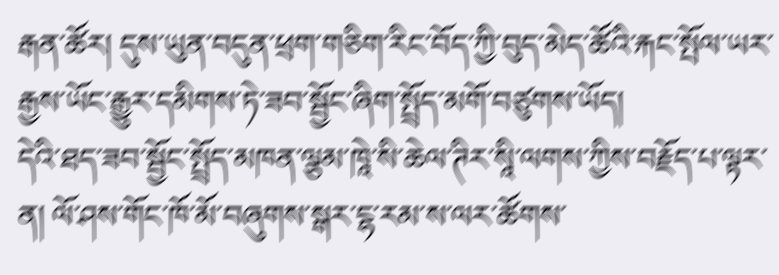རྒན་ཚོར། དུས་ཡུན་བདུན་ཕྲག་གཅིག་རིང་བོད་ཀྱི་བུད་མེད་ཚོའི་རྐང་སྤོལ་ཡར་རྒྱས་ཡོང་རྒྱུར་དམིགས་ཏེ་ཟབ་སྦྱོང་ཞིག་སྤྲོད་མགོ་བཙུགས་ཡོད།
དེའི་ཐད་ཟབ་སྦྱོང་སྤྲོད་མཁན་ལྕམ་ཁཱེ་སི་ཆེལ་ཊིར་སཱི་ལགས་ཀྱིས་བརྗོད་པ་ལྟར་ན། ལོ་ཤས་གོང་ཁོ་མོ་བཞུགས་སྒར་ངྷ་རམ་ས་ལར་ཚོགས་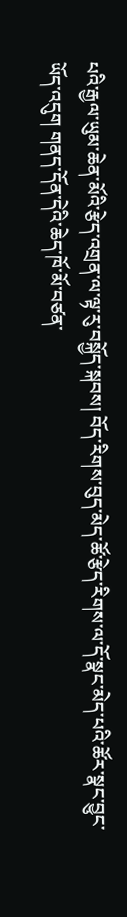པའི་རྒྱལ་ཡུམ་ཆེན་མོའི་རྩེད་འགྲན་ལ་ལྟ་རུ་བསྐྱོད་སྐབས། བོད་རིགས་བུད་མེད་ཚོ་རྩེད་རིགས་ལ་དོ་སྣང་མེད་པའི་ཚོར་སྣང་བྱུང་ཡོད་འདུག གནད་དོན་དེའི་ཆེད་ཁོ་མོ་བཙན་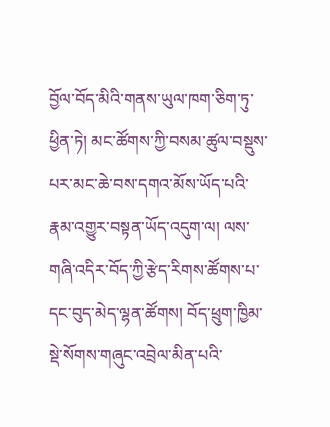བྱོལ་བོད་མིའི་གནས་ཡུལ་ཁག་ཅིག་ཏུ་ཕྱིན་ཏེ། མང་ཚོགས་ཀྱི་བསམ་ཚུལ་བསྡུས་པར་མང་ཆེ་བས་དགའ་མོས་ཡོད་པའི་རྣམ་འགྱུར་བསྟན་ཡོད་འདུག་ལ། ལས་གཞི་འདིར་བོད་ཀྱི་རྩེད་རིགས་ཚོགས་པ་དང་བུད་མེད་ལྷན་ཚོགས། བོད་ཕྲུག་ཁྱིམ་སྡེ་སོགས་གཞུང་འབྲེལ་མིན་པའི་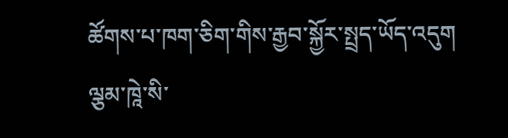ཚོགས་པ་ཁག་ཅིག་གིས་རྒྱབ་སྐྱོར་སྤྲད་ཡོད་འདུག
ལྕམ་ཁཱེ་སི་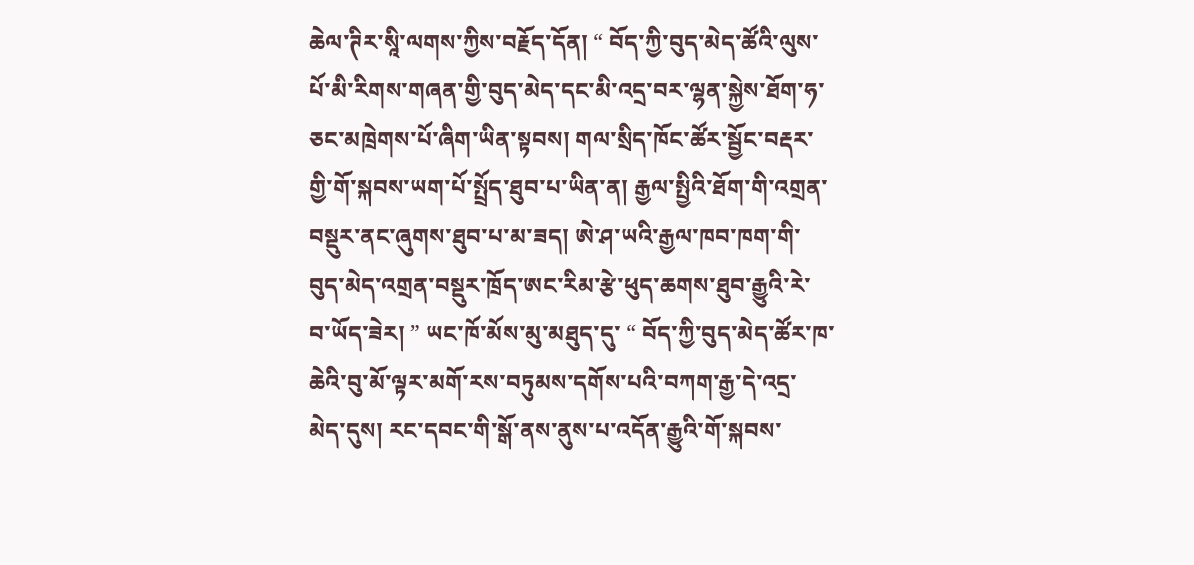ཆེལ་ཊིར་སཱི་ལགས་ཀྱིས་བརྗོད་དོན། “ བོད་ཀྱི་བུད་མེད་ཚོའི་ལུས་པོ་མི་རིགས་གཞན་གྱི་བུད་མེད་དང་མི་འདྲ་བར་ལྷན་སྐྱེས་ཐོག་ཧ་ཅང་མཁྲེགས་པོ་ཞིག་ཡིན་སྟབས། གལ་སྲིད་ཁོང་ཚོར་སྦྱོང་བརྡར་གྱི་གོ་སྐབས་ཡག་པོ་སྤྲོད་ཐུབ་པ་ཡིན་ན། རྒྱལ་སྤྱིའི་ཐོག་གི་འགྲན་བསྡུར་ནང་ཞུགས་ཐུབ་པ་མ་ཟད། ཨེ་ཤ་ཡའི་རྒྱལ་ཁབ་ཁག་གི་བུད་མེད་འགྲན་བསྡུར་ཁྲོད་ཨང་རིམ་རྩེ་ཕུད་ཆགས་ཐུབ་རྒྱུའི་རེ་བ་ཡོད་ཟེར། ” ཡང་ཁོ་མོས་མུ་མཐུད་དུ་ “ བོད་ཀྱི་བུད་མེད་ཚོར་ཁ་ཆེའི་བུ་མོ་ལྟར་མགོ་རས་བཏུམས་དགོས་པའི་བཀག་རྒྱ་དེ་འདྲ་མེད་དུས། རང་དབང་གི་སྒོ་ནས་ནུས་པ་འདོན་རྒྱུའི་གོ་སྐབས་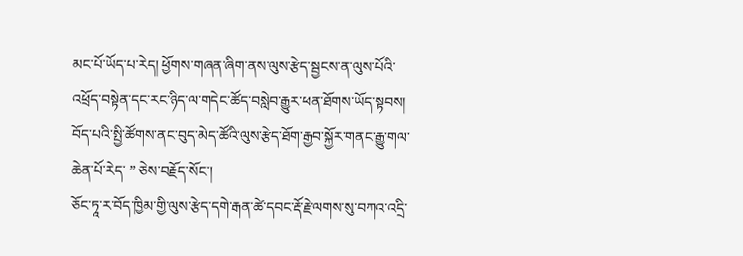མང་པོ་ཡོད་པ་རེད། ཕྱོགས་གཞན་ཞིག་ནས་ལུས་རྩེད་སྦྱངས་ན་ལུས་པོའི་འཕྲོད་བསྟེན་དང་རང་ཉིད་ལ་གདེང་ཚོད་བསླེབ་རྒྱུར་ཕན་ཐོགས་ཡོད་སྟབས། བོད་པའི་སྤྱི་ཚོགས་ནང་བུད་མེད་ཚོའི་ལུས་རྩེད་ཐོག་རྒྱབ་སྐྱོར་གནང་རྒྱུ་གལ་ཆེན་པོ་རེད་ ” ཅེས་བརྗོད་སོང་།
ཅོང་ཏཱ་ར་བོད་ཁྱིམ་གྱི་ལུས་རྩེད་དགེ་རྒན་ཚེ་དབང་རྡོ་རྗེ་ལགས་སུ་བཀའ་འདྲི་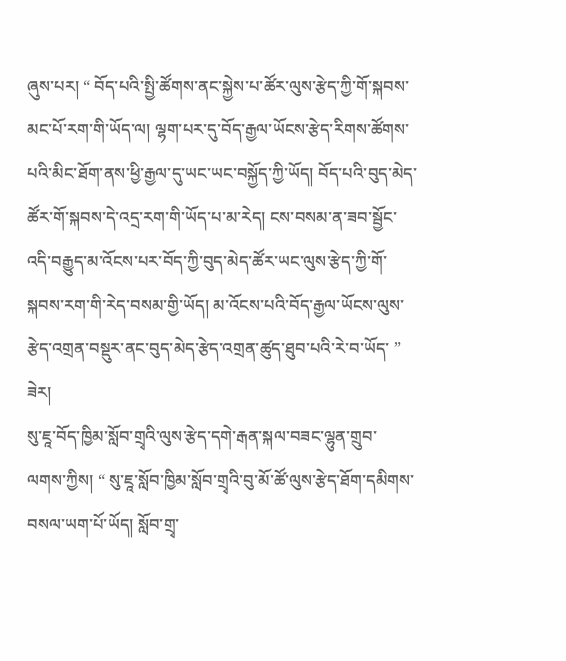ཞུས་པར། “ བོད་པའི་སྤྱི་ཚོགས་ནང་སྐྱེས་པ་ཚོར་ལུས་རྩེད་ཀྱི་གོ་སྐབས་མང་པོ་རག་གི་ཡོད་ལ། ལྷག་པར་དུ་བོད་རྒྱལ་ཡོངས་རྩེད་རིགས་ཚོགས་པའི་མིང་ཐོག་ནས་ཕྱི་རྒྱལ་དུ་ཡང་ཡང་བསྐྱོད་ཀྱི་ཡོད། བོད་པའི་བུད་མེད་ཚོར་གོ་སྐབས་དེ་འདྲ་རག་གི་ཡོད་པ་མ་རེད། ངས་བསམ་ན་ཟབ་སྦྱོང་འདི་བརྒྱུད་མ་འོངས་པར་བོད་ཀྱི་བུད་མེད་ཚོར་ཡང་ལུས་རྩེད་ཀྱི་གོ་སྐབས་རག་གི་རེད་བསམ་གྱི་ཡོད། མ་འོངས་པའི་བོད་རྒྱལ་ཡོངས་ལུས་རྩེད་འགྲན་བསྡུར་ནང་བུད་མེད་རྩེད་འགྲན་ཚུད་ཐུབ་པའི་རེ་བ་ཡོད་ ” ཟེར།
སུ་ཇཱ་བོད་ཁྱིམ་སློབ་གྲྭའི་ལུས་རྩེད་དགེ་རྒན་སྐལ་བཟང་ལྷུན་གྲུབ་ལགས་ཀྱིས། “ སུ་ཇཱ་སློབ་ཁྱིམ་སློབ་གྲྭའི་བུ་མོ་ཚོ་ལུས་རྩེད་ཐོག་དམིགས་བསལ་ཡག་པོ་ཡོད། སློབ་གྲྭ་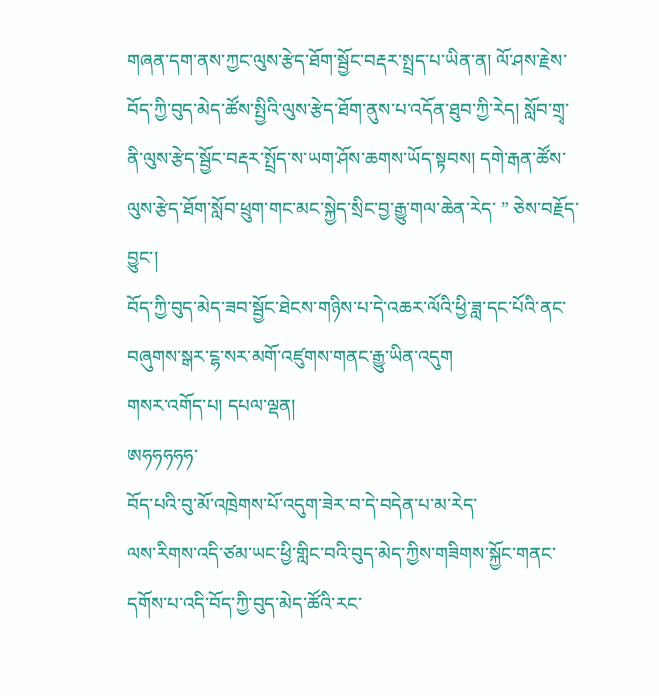གཞན་དག་ནས་ཀྱང་ལུས་རྩེད་ཐོག་སྦྱོང་བརྡར་སྤྲད་པ་ཡིན་ན། ལོ་ཤས་རྗེས་བོད་ཀྱི་བུད་མེད་ཚོས་སྤྱིའི་ལུས་རྩེད་ཐོག་ནུས་པ་འདོན་ཐུབ་ཀྱི་རེད། སློབ་གྲྭ་ནི་ལུས་རྩེད་སྦྱོང་བརྡར་སྤྲོད་ས་ཡག་ཤོས་ཆགས་ཡོད་སྟབས། དགེ་རྒན་ཚོས་ལུས་རྩེད་ཐོག་སློབ་ཕྲུག་གང་མང་སྐྱེད་སྲིང་བྱ་རྒྱུ་གལ་ཆེན་རེད་ ” ཅེས་བརྗོད་བྱུང་།
བོད་ཀྱི་བུད་མེད་ཟབ་སྦྱོང་ཐེངས་གཉིས་པ་དེ་འཆར་ལོའི་ཕྱི་ཟླ་དང་པོའི་ནང་བཞུགས་སྒར་ངྷ་སར་མགོ་འཛུགས་གནང་རྒྱུ་ཡིན་འདུག
གསར་འགོད་པ། དཔལ་ལྡན།
ཨཧཧཧཧཧ་
བོད་པའི་བུ་མོ་འཁྲེགས་པོ་འདུག་ཟེར་བ་དེ་བདེན་པ་མ་རེད་
ལས་རིགས་འདི་ཙམ་ཡང་ཕྱི་གླིང་བའི་བུད་མེད་ཀྱིས་གཟིགས་སྐྱོང་གནང་དགོས་པ་འདི་བོད་ཀྱི་བུད་མེད་ཚོའི་རང་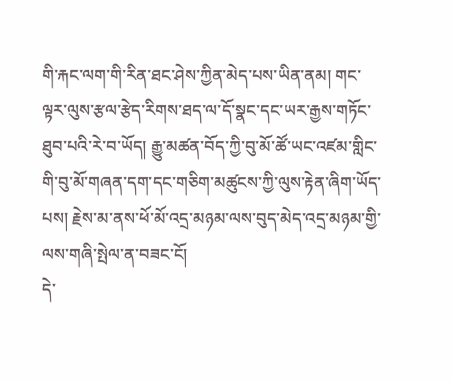གི་རྐང་ལག་གི་རིན་ཐང་ཤེས་ཀྱིན་མེད་པས་ཡིན་ནམ། གང་ལྟར་ལུས་རྩལ་རྩེད་རིགས་ཐད་ལ་དོ་སྣང་དང་ཡར་རྒྱས་གཏོང་ཐུབ་པའི་རེ་བ་ཡོད། རྒྱུ་མཚན་བོད་ཀྱི་བུ་མོ་ཚོ་ཡང་འཛམ་གླིང་གི་བུ་མོ་གཞན་དག་དང་གཅིག་མཚུངས་ཀྱི་ལུས་རྟེན་ཞིག་ཡོད་པས། རྗེས་མ་ནས་ཕོ་མོ་འདྲ་མཉམ་ལས་བུད་མེད་འདྲ་མཉམ་གྱི་ལས་གཞི་སྤེལ་ན་བཟང་ངོ།
དེ་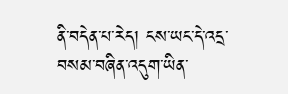ནི་བདེན་པ་རེད། ངས་ཡང་དེ་འདྲ་བསམ་བཞིན་འདུག་ཡིན་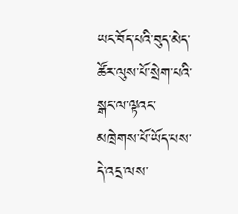ཡང་བོད་པའི་བུད་མེད་ཚོར་ལུས་པོ་སྲེག་པའི་སྒང་ལ་ལྟའང་མཁྲེགས་པོ་ཡོད་པས་དེ་འདྲ་ལས་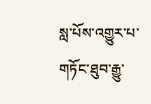སླ་པོས་འགྱུར་པ་གཏོང་ཐུབ་རྒྱུ་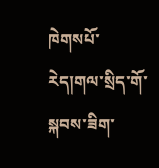ཁེགསཔོ་རེད།གལ་སྲིད་གོ་སྐབས་ཟིག་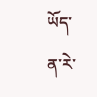ཡོད་ན་རེ་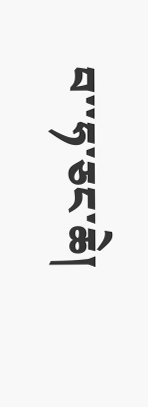བ་་ཧ་ཅང་ཆེ།